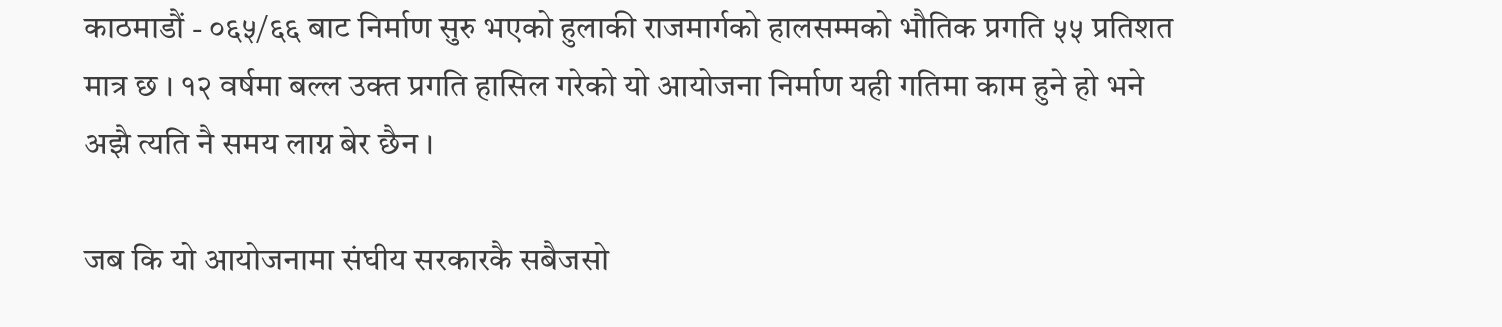काठमाडौं - ०६५/६६ बाट निर्माण सुरु भएको हुलाकी राजमार्गको हालसम्मको भौतिक प्रगति ५५ प्रतिशत मात्र छ । १२ वर्षमा बल्ल उक्त प्रगति हासिल गरेको यो आयोजना निर्माण यही गतिमा काम हुने हो भने अझै त्यति नै समय लाग्न बेर छैन ।

जब कि यो आयोजनामा संघीय सरकारकै सबैजसो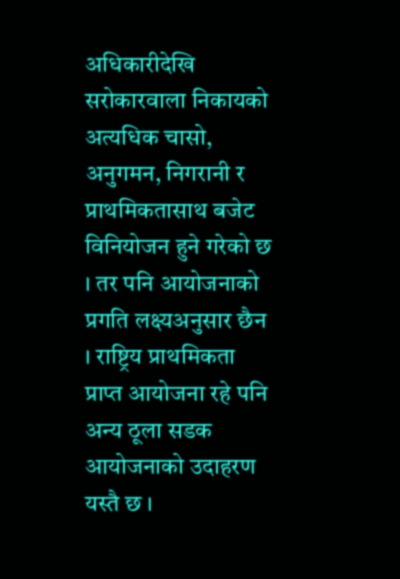अधिकारीदेखि सरोकारवाला निकायको अत्यधिक चासो, अनुगमन, निगरानी र प्राथमिकतासाथ बजेट विनियोजन हुने गरेको छ । तर पनि आयोजनाको प्रगति लक्ष्यअनुसार छैन । राष्ट्रिय प्राथमिकता प्राप्त आयोजना रहे पनि अन्य ठूला सडक आयोजनाको उदाहरण यस्तै छ ।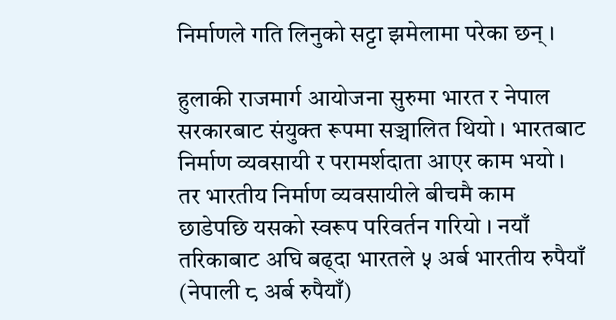निर्माणले गति लिनुको सट्टा झमेलामा परेका छन् ।

हुलाकी राजमार्ग आयोजना सुरुमा भारत र नेपाल सरकारबाट संयुक्त रूपमा सञ्चालित थियो । भारतबाट निर्माण व्यवसायी र परामर्शदाता आएर काम भयो । तर भारतीय निर्माण व्यवसायीले बीचमै काम छाडेपछि यसको स्वरूप परिवर्तन गरियो । नयाँ तरिकाबाट अघि बढ्दा भारतले ५ अर्ब भारतीय रुपैयाँ (नेपाली ८ अर्ब रुपैयाँ)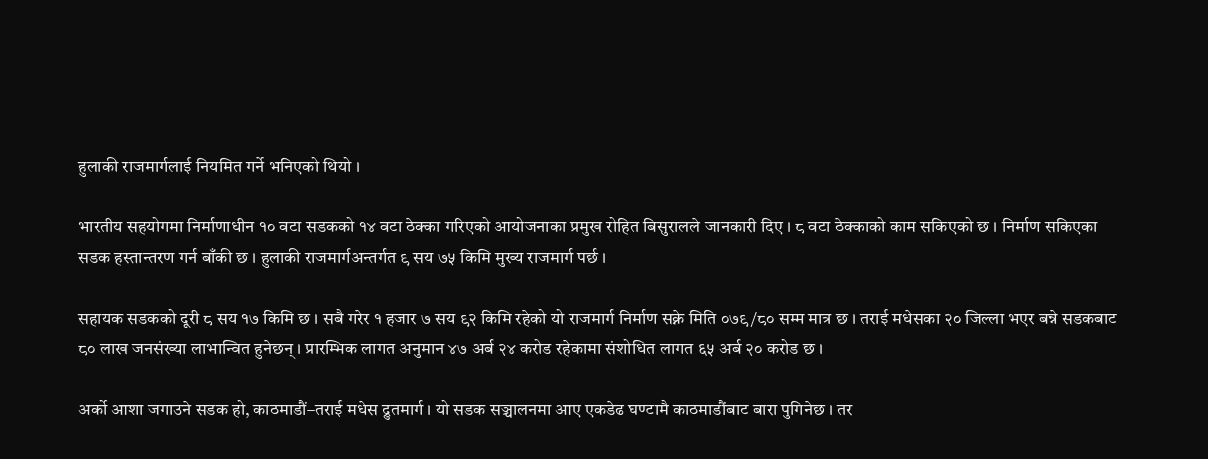हुलाकी राजमार्गलाई नियमित गर्ने भनिएको थियो ।

भारतीय सहयोगमा निर्माणाधीन १० वटा सडकको १४ वटा ठेक्का गरिएको आयोजनाका प्रमुख रोहित बिसुरालले जानकारी दिए । ८ वटा ठेक्काको काम सकिएको छ । निर्माण सकिएका सडक हस्तान्तरण गर्न बाँकी छ । हुलाकी राजमार्गअन्तर्गत ९ सय ७५ किमि मुख्य राजमार्ग पर्छ ।

सहायक सडकको दूरी ८ सय १७ किमि छ । सबै गरेर १ हजार ७ सय ९२ किमि रहेको यो राजमार्ग निर्माण सक्ने मिति ०७९/८० सम्म मात्र छ । तराई मधेसका २० जिल्ला भएर बन्ने सडकबाट ८० लाख जनसंख्या लाभान्वित हुनेछन् । प्रारम्भिक लागत अनुमान ४७ अर्ब २४ करोड रहेकामा संशोधित लागत ६५ अर्ब २० करोड छ ।

अर्को आशा जगाउने सडक हो, काठमाडौं–तराई मधेस द्रुतमार्ग । यो सडक सञ्चालनमा आए एकडेढ घण्टामै काठमाडौंबाट बारा पुगिनेछ । तर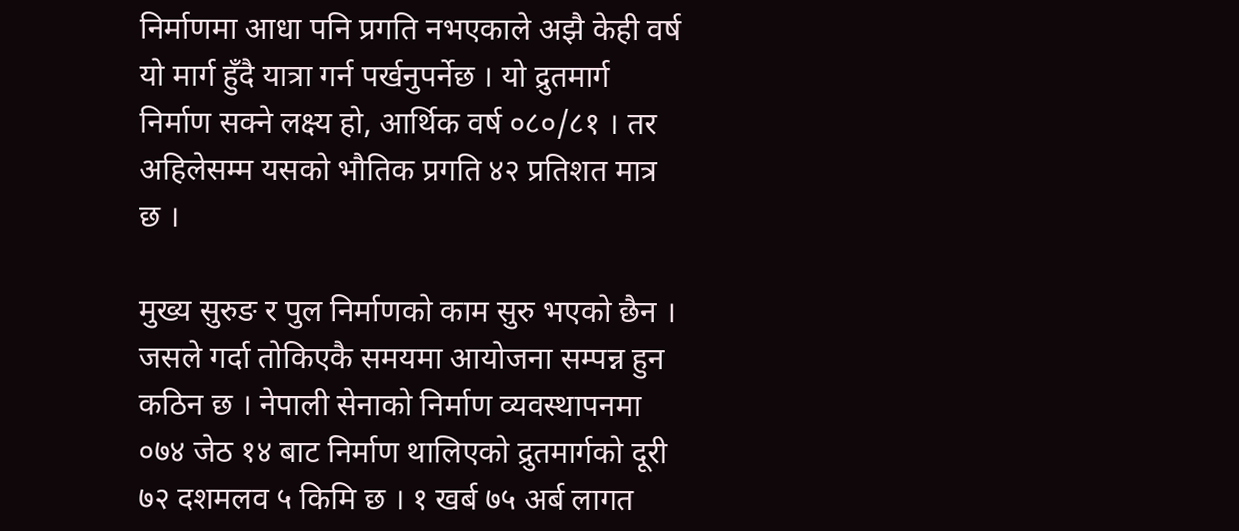निर्माणमा आधा पनि प्रगति नभएकाले अझै केही वर्ष यो मार्ग हुँदै यात्रा गर्न पर्खनुपर्नेछ । यो द्रुतमार्ग निर्माण सक्ने लक्ष्य हो, आर्थिक वर्ष ०८०/८१ । तर अहिलेसम्म यसको भौतिक प्रगति ४२ प्रतिशत मात्र छ ।

मुख्य सुरुङ र पुल निर्माणको काम सुरु भएको छैन । जसले गर्दा तोकिएकै समयमा आयोजना सम्पन्न हुन कठिन छ । नेपाली सेनाको निर्माण व्यवस्थापनमा ०७४ जेठ १४ बाट निर्माण थालिएको द्रुतमार्गको दूरी ७२ दशमलव ५ किमि छ । १ खर्ब ७५ अर्ब लागत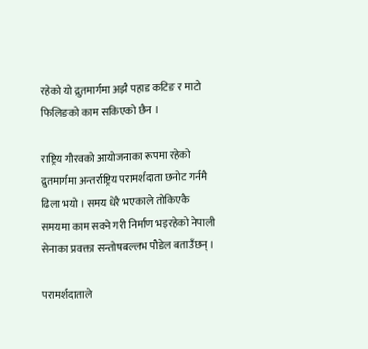रहेको यो द्रुतमार्गमा अझै पहाड कटिङ र माटो फिलिङको काम सकिएको छैन ।

राष्ट्रिय गौरवको आयोजनाका रूपमा रहेको द्रुतमार्गमा अन्तर्राष्ट्रिय परामर्शदाता छनोट गर्नमै ढिला भयो । समय धेरै भएकाले तोकिएकै समयमा काम सक्ने गरी निर्माण भइरहेको नेपाली सेनाका प्रवक्ता सन्तोषबल्लभ पौडेल बताउँछन् ।

परामर्शदाताले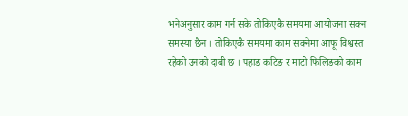भनेअनुसार काम गर्न सके तोकिएकै समयमा आयोजना सक्न समस्या छैन । तोकिएकै समयमा काम सक्नेमा आफू विश्वस्त रहेको उनको दाबी छ । पहाड कटिङ र माटो फिलिङको काम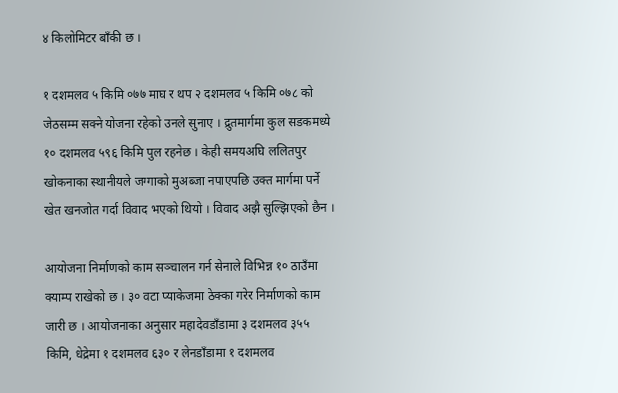४ किलोमिटर बाँकी छ ।

१ दशमलव ५ किमि ०७७ माघ र थप २ दशमलव ५ किमि ०७८ को जेठसम्म सक्ने योजना रहेको उनले सुनाए । द्रुतमार्गमा कुल सडकमध्ये १० दशमलव ५९६ किमि पुल रहनेछ । केही समयअघि ललितपुर खोकनाका स्थानीयले जग्गाको मुअब्जा नपाएपछि उक्त मार्गमा पर्ने खेत खनजोत गर्दा विवाद भएको थियो । विवाद अझै सुल्झिएको छैन ।

आयोजना निर्माणको काम सञ्चालन गर्न सेनाले विभिन्न १० ठाउँमा क्याम्प राखेको छ । ३० वटा प्याकेजमा ठेक्का गरेर निर्माणको काम जारी छ । आयोजनाका अनुसार महादेवडाँडामा ३ दशमलव ३५५ किमि, धेद्रेमा १ दशमलव ६३० र लेनडाँडामा १ दशमलव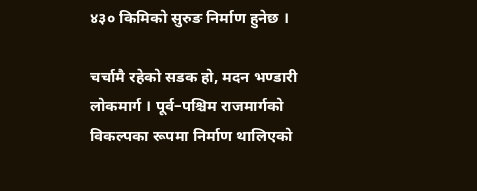४३० किमिको सुरुङ निर्माण हुनेछ ।

चर्चामै रहेको सडक हो, मदन भण्डारी लोकमार्ग । पूर्व–पश्चिम राजमार्गको विकल्पका रूपमा निर्माण थालिएको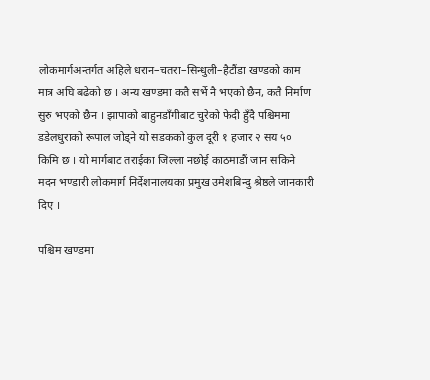लोकमार्गअन्तर्गत अहिले धरान–चतरा–सिन्धुली–हैटौंडा खण्डको काम मात्र अघि बढेको छ । अन्य खण्डमा कतै सर्भे नै भएको छैन, कतै निर्माण सुरु भएको छैन । झापाको बाहुनडाँगीबाट चुरेको फेदी हुँदै पश्चिममा डडेलधुराको रूपाल जोड्ने यो सडकको कुल दूरी १ हजार २ सय ५० किमि छ । यो मार्गबाट तराईका जिल्ला नछोई काठमाडौं जान सकिने मदन भण्डारी लोकमार्ग निर्देशनालयका प्रमुख उमेशबिन्दु श्रेष्ठले जानकारी दिए ।

पश्चिम खण्डमा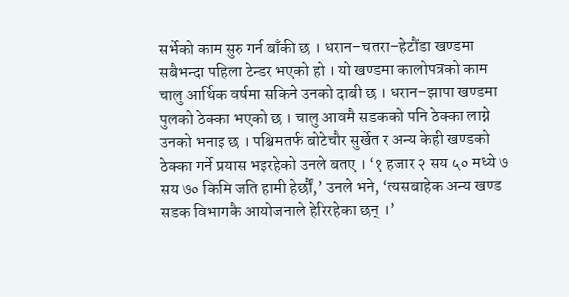सर्भेको काम सुरु गर्न बाँकी छ । धरान–चतरा–हेटौंडा खण्डमा सबैभन्दा पहिला टेन्डर भएको हो । यो खण्डमा कालोपत्रको काम चालु आर्थिक वर्षमा सकिने उनको दाबी छ । धरान–झापा खण्डमा पुलको ठेक्का भएको छ । चालु आवमै सडकको पनि ठेक्का लाग्ने उनको भनाइ छ । पश्चिमतर्फ बोटेचौर सुर्खेत र अन्य केही खण्डको ठेक्का गर्ने प्रयास भइरहेको उनले बतए । ‘१ हजार २ सय ५० मध्ये ७ सय ७० किमि जति हामी हेर्छौं,’ उनले भने, ‘त्यसबाहेक अन्य खण्ड सडक विभागकै आयोजनाले हेरिरहेका छन् ।’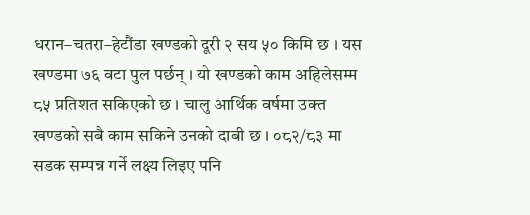धरान–चतरा–हेटौंडा खण्डको दूरी २ सय ५० किमि छ । यस खण्डमा ७६ वटा पुल पर्छन् । यो खण्डको काम अहिलेसम्म ८५ प्रतिशत सकिएको छ । चालु आर्थिक वर्षमा उक्त खण्डको सबै काम सकिने उनको दाबी छ । ०८२/८३ मा सडक सम्पन्न गर्ने लक्ष्य लिइए पनि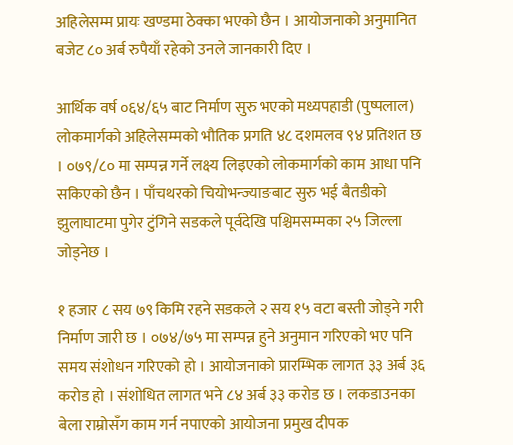अहिलेसम्म प्रायः खण्डमा ठेक्का भएको छैन । आयोजनाको अनुमानित बजेट ८० अर्ब रुपैयाँ रहेको उनले जानकारी दिए ।

आर्थिक वर्ष ०६४/६५ बाट निर्माण सुरु भएको मध्यपहाडी (पुष्पलाल) लोकमार्गको अहिलेसम्मको भौतिक प्रगति ४८ दशमलव ९४ प्रतिशत छ । ०७९/८० मा सम्पन्न गर्ने लक्ष्य लिइएको लोकमार्गको काम आधा पनि सकिएको छैन । पाँचथरको चियोभन्ज्याङबाट सुरु भई बैतडीको झुलाघाटमा पुगेर टुंगिने सडकले पूर्वदेखि पश्चिमसम्मका २५ जिल्ला जोड्नेछ ।

१ हजार ८ सय ७९ किमि रहने सडकले २ सय १५ वटा बस्ती जोड्ने गरी निर्माण जारी छ । ०७४/७५ मा सम्पन्न हुने अनुमान गरिएको भए पनि समय संशोधन गरिएको हो । आयोजनाको प्रारम्भिक लागत ३३ अर्ब ३६ करोड हो । संशोधित लागत भने ८४ अर्ब ३३ करोड छ । लकडाउनका बेला राम्रोसँग काम गर्न नपाएको आयोजना प्रमुख दीपक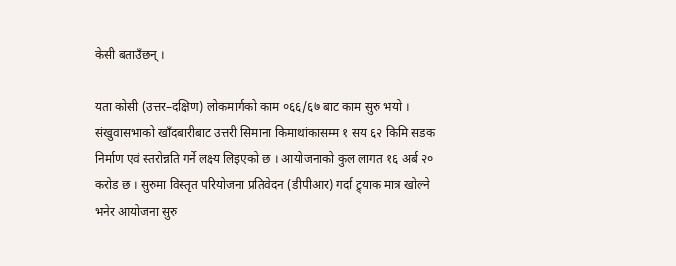केसी बताउँछन् ।

यता कोसी (उत्तर–दक्षिण) लोकमार्गको काम ०६६/६७ बाट काम सुरु भयो । संखुवासभाको खाँदबारीबाट उत्तरी सिमाना किमाथांकासम्म १ सय ६२ किमि सडक निर्माण एवं स्तरोन्नति गर्ने लक्ष्य लिइएको छ । आयोजनाको कुल लागत १६ अर्ब २० करोड छ । सुरुमा विस्तृत परियोजना प्रतिवेदन (डीपीआर) गर्दा ट्र्याक मात्र खोल्ने भनेर आयोजना सुरु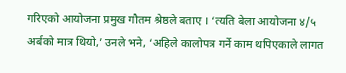गरिएको आयोजना प्रमुख गौतम श्रेष्ठले बताए । ‘त्यति बेला आयोजना ४/५ अर्बको मात्र थियो,’ उनले भने, ‘अहिले कालोपत्र गर्ने काम थपिएकाले लागत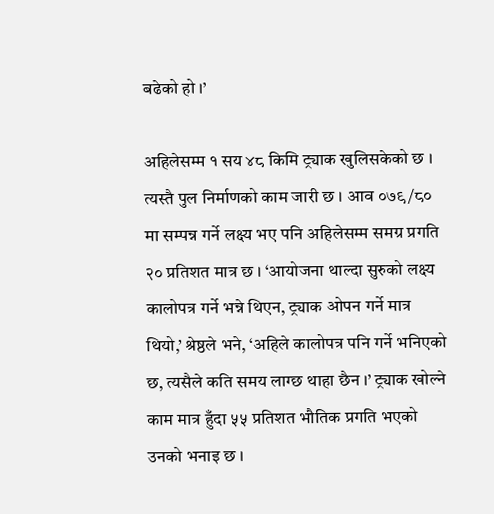बढेको हो ।’

अहिलेसम्म १ सय ४८ किमि ट्र्याक खुलिसकेको छ । त्यस्तै पुल निर्माणको काम जारी छ । आव ०७९/८० मा सम्पन्न गर्ने लक्ष्य भए पनि अहिलेसम्म समग्र प्रगति २० प्रतिशत मात्र छ । ‘आयोजना थाल्दा सुरुको लक्ष्य कालोपत्र गर्ने भन्ने थिएन, ट्र्याक ओपन गर्ने मात्र थियो,’ श्रेष्ठले भने, ‘अहिले कालोपत्र पनि गर्ने भनिएको छ, त्यसैले कति समय लाग्छ थाहा छैन ।’ ट्र्याक खोल्ने काम मात्र हुँदा ५५ प्रतिशत भौतिक प्रगति भएको उनको भनाइ छ ।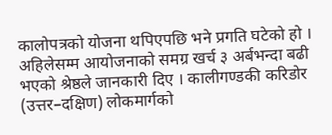कालोपत्रको योजना थपिएपछि भने प्रगति घटेको हो । अहिलेसम्म आयोजनाको समग्र खर्च ३ अर्बभन्दा बढी भएको श्रेष्ठले जानकारी दिए । कालीगण्डकी करिडोर (उत्तर–दक्षिण) लोकमार्गको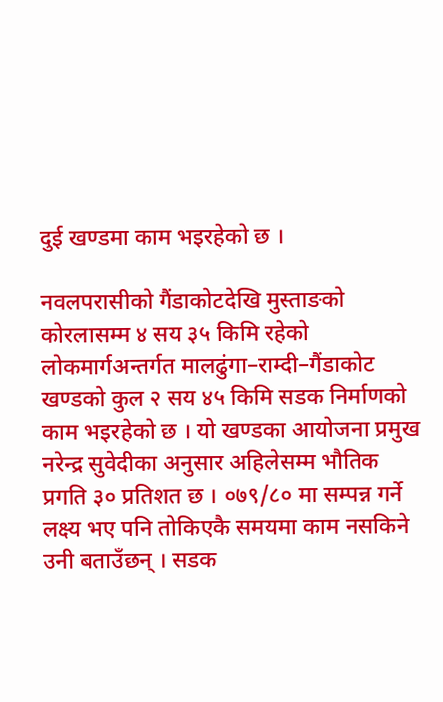दुई खण्डमा काम भइरहेको छ ।

नवलपरासीको गैंडाकोटदेखि मुस्ताङको कोरलासम्म ४ सय ३५ किमि रहेको लोकमार्गअन्तर्गत मालढुंगा–राम्दी–गैंडाकोट खण्डको कुल २ सय ४५ किमि सडक निर्माणको काम भइरहेको छ । यो खण्डका आयोजना प्रमुख नरेन्द्र सुवेदीका अनुसार अहिलेसम्म भौतिक प्रगति ३० प्रतिशत छ । ०७९/८० मा सम्पन्न गर्ने लक्ष्य भए पनि तोकिएकै समयमा काम नसकिने उनी बताउँछन् । सडक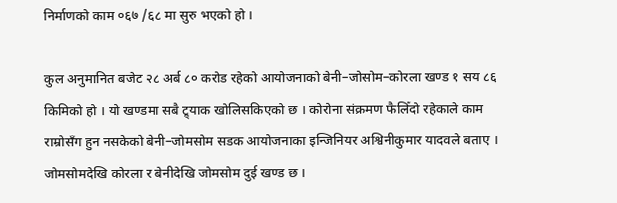निर्माणको काम ०६७ /६८ मा सुरु भएको हो ।

कुल अनुमानित बजेट २८ अर्ब ८० करोड रहेको आयोजनाको बेनी–जोसोम–कोरला खण्ड १ सय ८६ किमिको हो । यो खण्डमा सबै ट्र्याक खोलिसकिएको छ । कोरोना संक्रमण फैलिँदो रहेकाले काम राम्रोसँग हुन नसकेको बेनी–जोमसोम सडक आयोजनाका इन्जिनियर अश्विनीकुमार यादवले बताए । जोमसोमदेखि कोरला र बेनीदेखि जोमसोम दुई खण्ड छ ।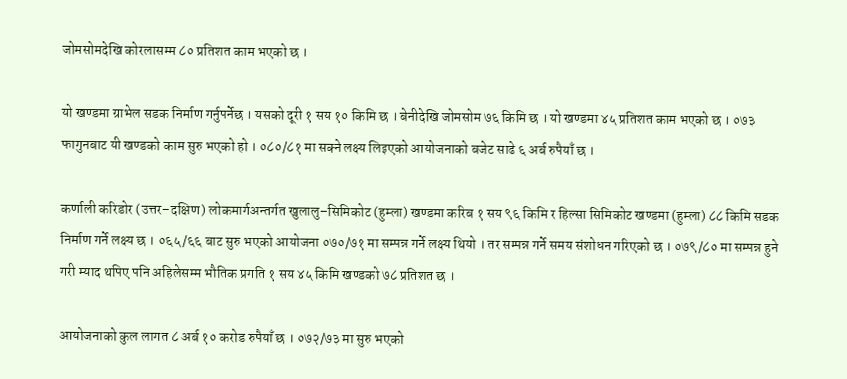जोमसोमदेखि कोरलासम्म ८० प्रतिशत काम भएको छ ।

यो खण्डमा ग्राभेल सडक निर्माण गर्नुपर्नेछ । यसको दूरी १ सय १० किमि छ । बेनीदेखि जोमसोम ७६ किमि छ । यो खण्डमा ४५ प्रतिशत काम भएको छ । ०७३ फागुनबाट यी खण्डको काम सुरु भएको हो । ०८०/८१ मा सक्ने लक्ष्य लिइएको आयोजनाको बजेट साढे ६ अर्ब रुपैयाँ छ ।

कर्णाली करिडोर (उत्तर–दक्षिण) लोकमार्गअन्तर्गत खुलालु–सिमिकोट (हुम्ला) खण्डमा करिब १ सय ९६ किमि र हिल्सा सिमिकोट खण्डमा (हुम्ला) ८८ किमि सडक निर्माण गर्ने लक्ष्य छ । ०६५/६६ बाट सुरु भएको आयोजना ०७०/७१ मा सम्पन्न गर्ने लक्ष्य थियो । तर सम्पन्न गर्ने समय संशोधन गरिएको छ । ०७९/८० मा सम्पन्न हुने गरी म्याद थपिए पनि अहिलेसम्म भौतिक प्रगति १ सय ४५ किमि खण्डको ७८ प्रतिशत छ ।

आयोजनाको कुल लागत ८ अर्ब १० करोड रुपैयाँ छ । ०७२/७३ मा सुरु भएको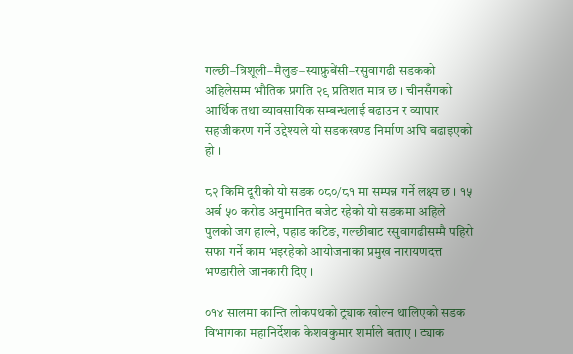गल्छी–त्रिशूली–मैलुङ–स्याफ्रुबेंसी–रसुवागढी सडकको अहिलेसम्म भौतिक प्रगति २९ प्रतिशत मात्र छ । चीनसँगको आर्थिक तथा व्यावसायिक सम्बन्धलाई बढाउन र व्यापार सहजीकरण गर्ने उद्देश्यले यो सडकखण्ड निर्माण अघि बढाइएको हो ।

८२ किमि दूरीको यो सडक ०८०/८१ मा सम्पन्न गर्ने लक्ष्य छ । १५ अर्ब ५० करोड अनुमानित बजेट रहेको यो सडकमा अहिले पुलको जग हाल्ने, पहाड कटिङ, गल्छीबाट रसुवागढीसम्मै पहिरो सफा गर्ने काम भइरहेको आयोजनाका प्रमुख नारायणदत्त भण्डारीले जानकारी दिए ।

०१४ सालमा कान्ति लोकपथको ट्र्याक खोल्न थालिएको सडक विभागका महानिर्देशक केशवकुमार शर्माले बताए । ट्याक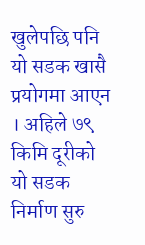खुलेपछि पनि यो सडक खासै प्रयोगमा आएन । अहिले ७९ किमि दूरीको यो सडक निर्माण सुरु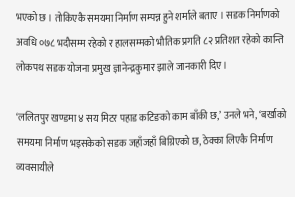भएको छ । तोकिएकै समयमा निर्माण सम्पन्न हुने शर्माले बताए । सडक निर्माणको अवधि ०७८ भदौसम्म रहेको र हालसम्मको भौतिक प्रगति ८२ प्रतिशत रहेको कान्ति लोकपथ सडक योजना प्रमुख ज्ञानेन्द्रकुमार झाले जानकारी दिए ।

‘ललितपुर खण्डमा ४ सय मिटर पहाड कटिङको काम बाँकी छ,’ उनले भने, ‘बर्खाको समयमा निर्माण भइसकेको सडक जहाँजहाँ बिग्रिएको छ, ठेक्का लिएकै निर्माण व्यवसायीले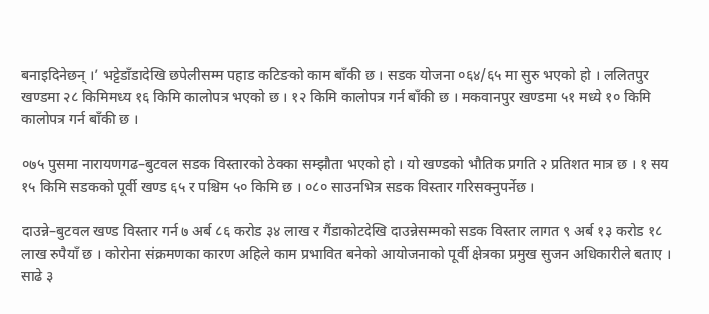बनाइदिनेछन् ।’ भट्टेडाँडादेखि छपेलीसम्म पहाड कटिङको काम बाँकी छ । सडक योजना ०६४/६५ मा सुरु भएको हो । ललितपुर खण्डमा २८ किमिमध्य १६ किमि कालोपत्र भएको छ । १२ किमि कालोपत्र गर्न बाँकी छ । मकवानपुर खण्डमा ५१ मध्ये १० किमि कालोपत्र गर्न बाँकी छ ।

०७५ पुसमा नारायणगढ–बुटवल सडक विस्तारको ठेक्का सम्झौता भएको हो । यो खण्डको भौतिक प्रगति २ प्रतिशत मात्र छ । १ सय १५ किमि सडकको पूर्वी खण्ड ६५ र पश्चिम ५० किमि छ । ०८० साउनभित्र सडक विस्तार गरिसक्नुपर्नेछ ।

दाउन्ने–बुटवल खण्ड विस्तार गर्न ७ अर्ब ८६ करोड ३४ लाख र गैंडाकोटदेखि दाउन्नेसम्मको सडक विस्तार लागत ९ अर्ब १३ करोड १८ लाख रुपैयाँ छ । कोरोना संक्रमणका कारण अहिले काम प्रभावित बनेको आयोजनाको पूर्वी क्षेत्रका प्रमुख सुजन अधिकारीले बताए । साढे ३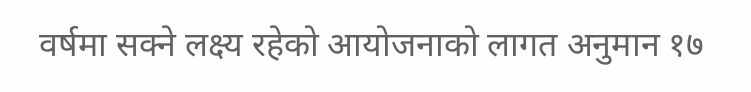वर्षमा सक्ने लक्ष्य रहेको आयोजनाको लागत अनुमान १७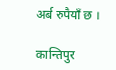अर्ब रुपैयाँ छ ।

कान्तिपुर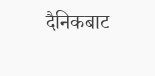दैनिकबाट